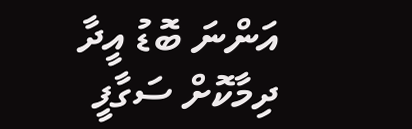އަންނަ ބޮޑު އީދާ ދިމާކޮށް ސަގާފީ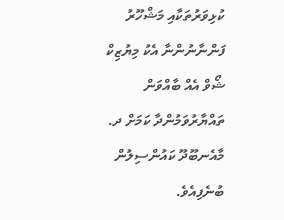ކުޅިވަރުތަކާއި މަޝްހޫރު ފަންނާނުންނާ އެކު މިޔުޒިކް ޝޯވް އެއް ބާއްވަން ތައްޔާރުވަމުންދާ ކަމަށް ދ. މާއެނބޫދޫ ކައުންސިލުން ބުނެފިއެވެ.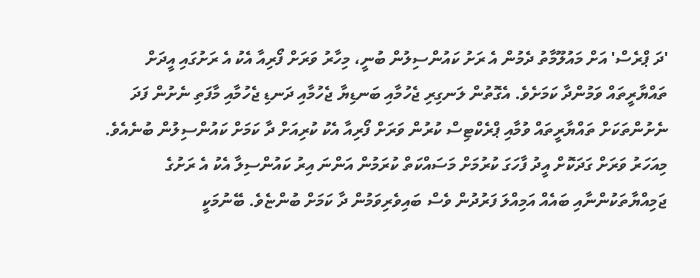'ދަ ޕްރެސް' އަށް މައުލޫމާތު ދެމުން އެ ރަށު ކައުންސިލުން ބުނީ، މިހާރު ވަރަށް ފޯރިއާ އެކު އެ ރަށުގައި އީދަށް ތައްޔާރީތައް ވަމުންދާ ކަމަށެވެ. އެގޮތުން ލަނގިރި ޖެހުމާއި ބަނޑިޔާ ޖެހުމާއި ދަނޑި ޖެހުމާއި މާފަތި ނެށުން ފަދަ ނެށުންތަކަށް ތައްޔާރީތައް ވުމާއި ޕްރެކްޓިސް ކުރުން ވަރަށް ފޯރިއާ އެކު ކުރިއަށް ދާ ކަމަށް ކައުންސިލުން ބުނެއެވެ.
މިއަހަރު ވަރަށް ގަދަކޮށް އީދު ފާހަގަ ކުރުމަށް މަސައްކަތް ކުރަމުން އަންނަ އިރު ކައުންސިލާ އެކު އެ ރަށުގެ ޖަމިއްޔާތަކުންނާއި ބައެއް އަމިއްލަ ފަރުދުން ވެސް ބައިވެރިވަމުން ދާ ކަމަށް ބުންޏެވެ. ބޭނުމަކީ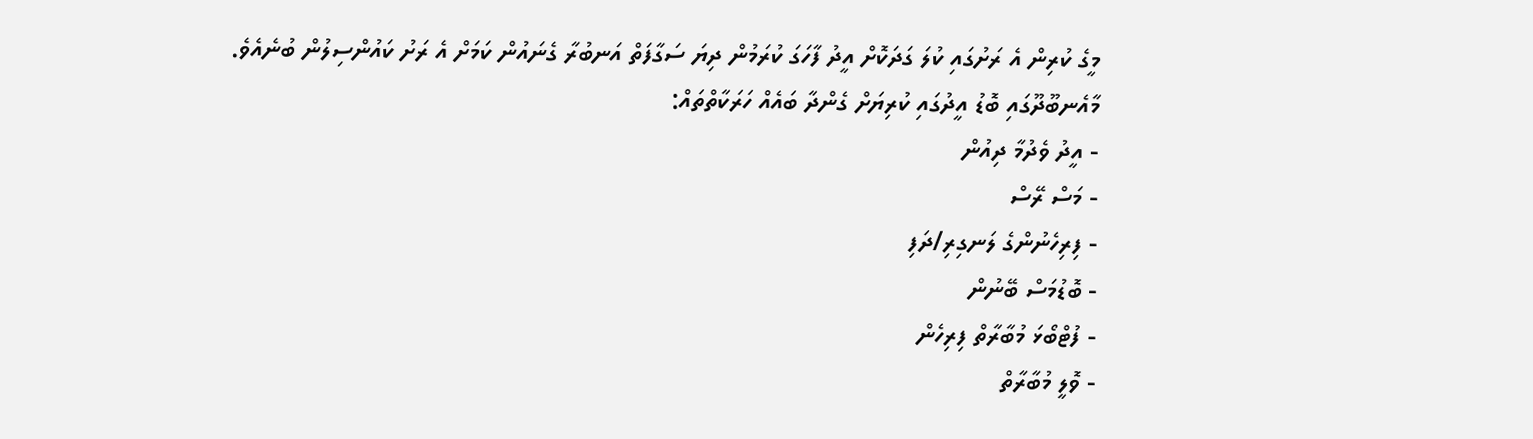މީގެ ކުރިން އެ ރަށުގައި ކުލަ ގަދަކޮށް އީދު ފާހަގަ ކުރަމުން ދިޔަ ސަގާފަތް އަނބުރާ ގެނައުން ކަމަށް އެ ރަށު ކައުންސިލުން ބުނެއެވެ.
މާއެނބޫދޫގައި ބޮޑު އީދުގައި ކުރިޔަށް ގެންދާ ބައެއް ހަރަކާތްތައް:
- އީދު ވެދުމާ ދިއުން
- މަސް ރޭސް
- ފިރިހެނުންގެ ލަނގިރި/ދަފި
- ބޮޑުމަސް ބޭނުން
- ފުޓްބޯޅަ މުބާރާތް ފިރިހެން
- ވޮލީ މުބާރާތް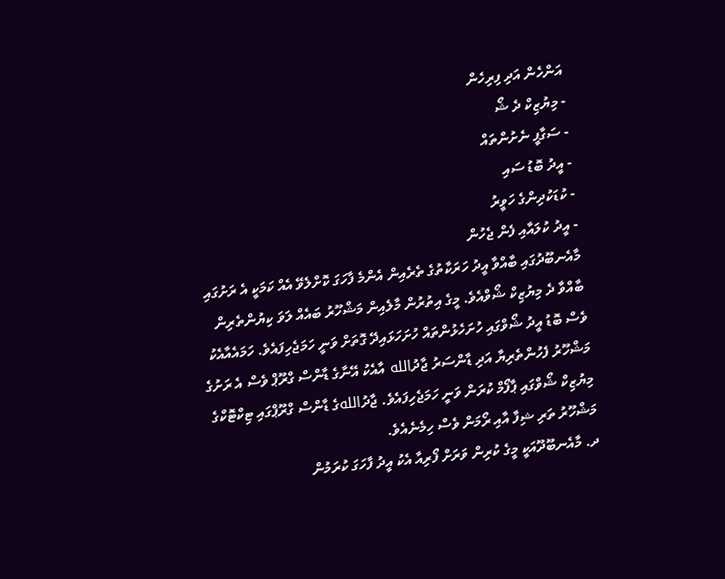އަންހެން އަދި ފިރިހެން
- މިޔުޒިކް ދެ ޝޯ
- ސަގާފީ ނެށުންތައް
- އީދު ބޮޑު ސައި
- ކުޑަކުދިންގެ ހަވީރު
- އީދު ކުލައާއި ފެން ޖެހުން
މާއެނބޫދުގައި ބާއްވާ އީދު ހަރަކާތުގެ ތެރެއިން އެންމެ ފާހަގަ ކޮށްލެވޭ އެއް ކަމަކީ އެ ރަށުގައި ބާއްވާ ދެ މިޔުޒިކް ޝޯވްއެވެ. މީގެ އިތުރުން މާލެއިން މަޝްހޫރު ބައެއް ލަވަ ކިޔުންތެރިން ވެސް ބޮޑު އީދު ޝޯވްގައި ހުށަހެޅުންތައް ހުށަހަޅައިދޭ ގޮތަށް ވަނީ ހަމަޖެހިފައެވެ. ހަމައެއާއެކު މަޝްހޫރު ފެހުންތެރިޔާ އަދި ޑާންސަރު ޖާދުالله އާއެކު އޭނާގެ ޑާންސް ގްރޫޕް ވެސް އެ ރަށުގެ މިޔުޒިކް ޝޯވްގައި ޕާފޯމް ކުރަން ވަނީ ހަމަޖެހިފައެވެ. ޖާދުاللهގެ ޑާންސް ގްރޫޕްގައި ޓިކްޓޮކްގެ މަޝްހޫރު ތަރި ޝިފާ އާއި ރޯމަން ވެސް ހިމެނެއެވެ.
ދ. މާއެނބޫދޫއަކީ މީގެ ކުރިން ވަރަށް ފޯރިއާ އެކު އީދު ފާހަގަ ކުރަމުން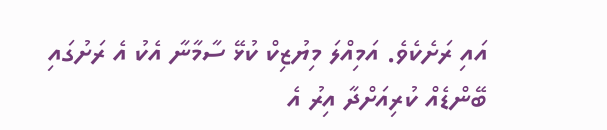އައި ރަށެކެވެ. އަމިއްލަ މިޔުޒިކް ކުޅޭ ސާމާނާ އެކު އެ ރަށުގައި ބޭންޑެއް ކުރިއަށްދާ އިރު އެ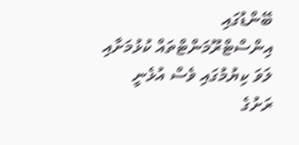ބޭންޑުގައި އިންސްޓްރޫމަންޓްތައް ކުޅުމަށާއި ލަވަ ކިޔުމުގައި ވެސް އުޅެނީ ރަށުގެ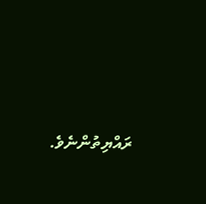ރައްޔިތުންނެވެ.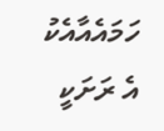ހަމައެއާއެކު އެ ރަށަކީ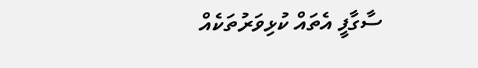ސާގާފީ އެތައް ކުޅިވަރުތަކެއް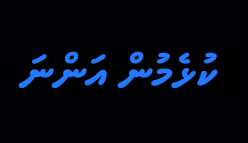ކުޅެމުން އަންނަ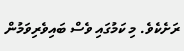ރަށެކެވެ. މި ކަމުގައި ވެސް ބައިވެރިވަމުން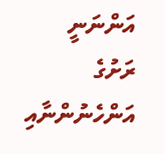އަންނަނީ ރަށުގެ އަންހެނުންނާއި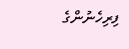ފިރިހެނުންގެ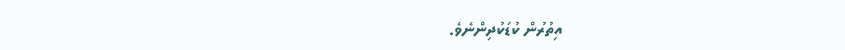އިތުރުން ކުޑަކުދިންނެވެ.